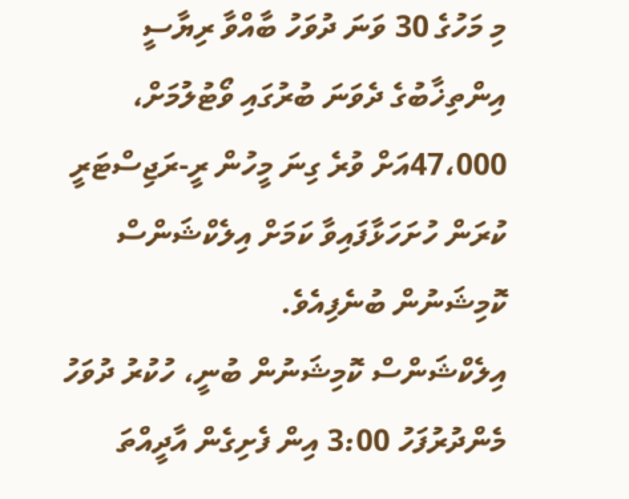މި މަހުގެ 30 ވަނަ ދުވަހު ބާއްވާ ރިޔާސީ އިންތިޚާބުގެ ދެވަނަ ބުރުގައި ވޯޓުލުމަށް، 47،000އަށް ވުރެ ގިނަ މީހުން ރީ-ރަޖިސްޓަރީ ކުރަން ހުށަހަޅާފައިވާ ކަމަށް އިލެކްޝަންސް ކޮމިޝަނުން ބުނެފިއެވެ.
އިލެކްޝަންސް ކޮމިޝަނުން ބުނީ، ހުކުރު ދުވަހު މެންދުރުފަހު 3:00 އިން ފެށިގެން އާދީއްތަ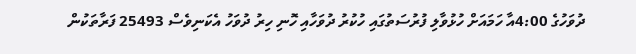ދުވަހުގެ 4:00އާ ހަމައަށް ހުޅުވާލި ފުރުސަތުގައި ހުކުރު ދުވަހާއި ހޮނި ހިރު ދުވަހު އެކަނިވެސް 25493 ފަރާތަކުން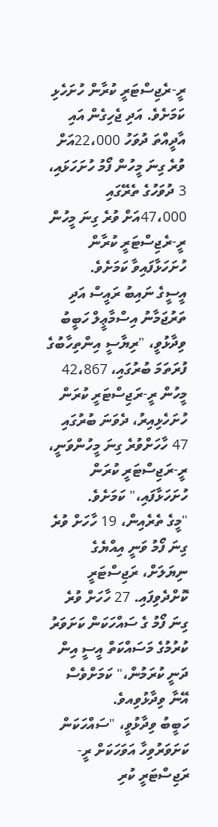ރީ-ރެޖިސްޓަރީ ކުރާން ހުށަހެޅި ކަމަށެވެ. އަދި ޖެހިގެން އައި އާދީއްތަ ދުވަހު 22،000އަށް ވުރެ ގިނަ މީހުން ފޯމު ހުށަހަޅައި، 3 ދުވަހުގެ ތެރޭގައި 47،000އަށް ވުރެ ގިނަ މީހުން ރީ-ރެޖިސްޓަރީ ކުރާން ހުށަހަޅާފައިވާ ކަމަށެވެ.
އީސީގެ ނައިބު ރައީސް އަދި ތަރުޖަމާނު އިސްމާޢީލް ހަބީބު ވިދާޅުވީ، "ރިޔާސީ އިންތިހާބުގެ ފުރަތަމަ ބުރުގައި، 42،867 މީހުން ރީ-ރަޖިސްޓަރީ ކުރަން ހުށަހެޅިއިރު، ދެވަނަ ބުރުގައި 47 ހާހަށްވުރެ ގިނަ މީހުންވަނީ، ރީ-ރަޖިސްޓަރީ ކުރަން ހުށަހަޅާފައި،" ކަމަށެވެ.
"މީގެ ތެރެއިން، 19 ހާހަށް ވުރެ ގިނަ ފޯމު ވަނީ އިއްޔެގެ ނިޔަލަށް، ރަޖިސްޓަރީ ކޮށްދެވިފައި. 27 ހާހަށް ވުރެ ގިނަ ފޯމު ގެ ސައްހަކަން ކަށަވަރު ކުރުމުގެ މަސައްކަތް އީސީ އިން ދަނީ ކުރަމުން،" ކަމަށްވެސް އޭނާ ވިދާޅުވިއވެ.
ހަބީބު ވިދާޅުވީ، "ސައްހަކަން ކަށަވަރުވިހާ އަވަހަކަށް ރީ-ރަޖިސްޓަރީ ކުރި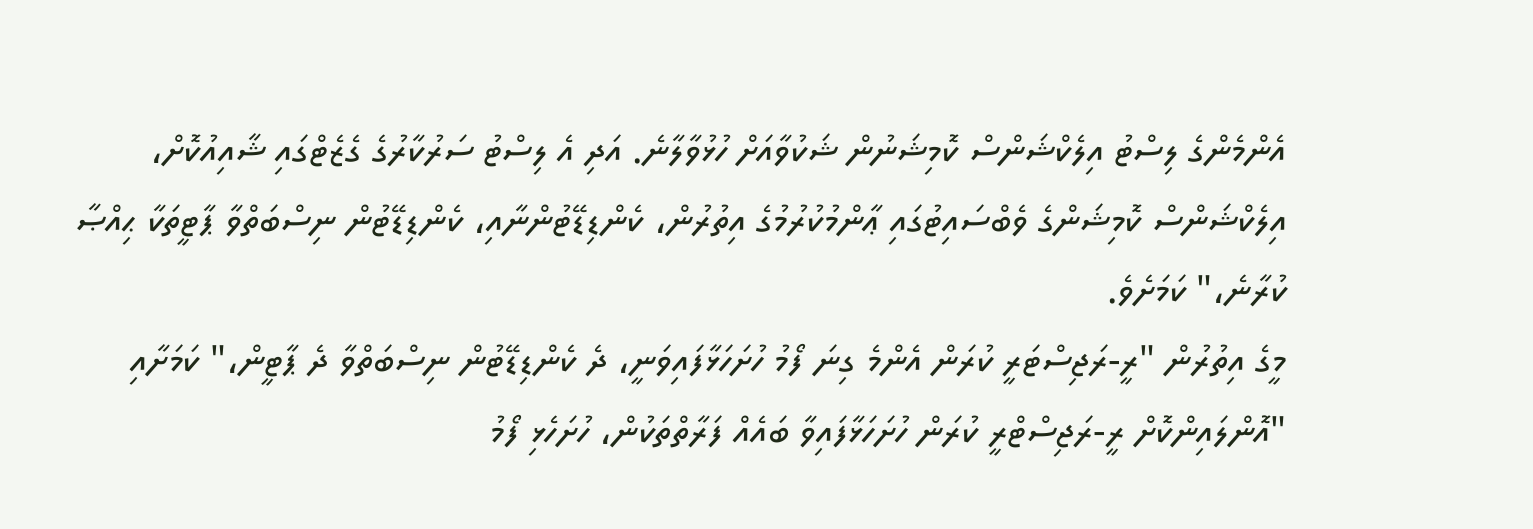އެންމެންގެ ލިސްޓު އިލެކްޝަންސް ކޮމިޝަނުން ޝަކުވާއަށް ހުޅުވާލާނެ. އަދި އެ ލިސްޓު ސަރުކާރުގެ ގެޒެޓްގައި ޝާއިއުކޮށް، އިލެކްޝަންސް ކޮމިޝަންގެ ވެބްސައިޓުގައި ޢާންމުކުރުމުގެ އިތުރުން، ކެންޑިޑޭޓުންނާއި، ކެންޑިޑޭޓުން ނިސްބަތްވާ ޕާޓީތަކާ ޙިއްޞާ ކުރާނެ،" ކަމަށެވެ.
މީގެ އިތުރުން "ރީ-ރަޖިސްޓަރީ ކުރަން އެންމެ ގިނަ ފޯމު ހުށަހަޅާފައިވަނީ، ދެ ކެންޑިޑޭޓުން ނިސްބަތްވާ ދެ ޕާޓީން،" ކަމަށާއި "އޮންލައިންކޮށް ރީ-ރަޖިސްޓްރީ ކުރަން ހުށަހަޅާފައިވާ ބައެއް ފަރާތްތަކުން، ހުށަހެޅި ފޯމު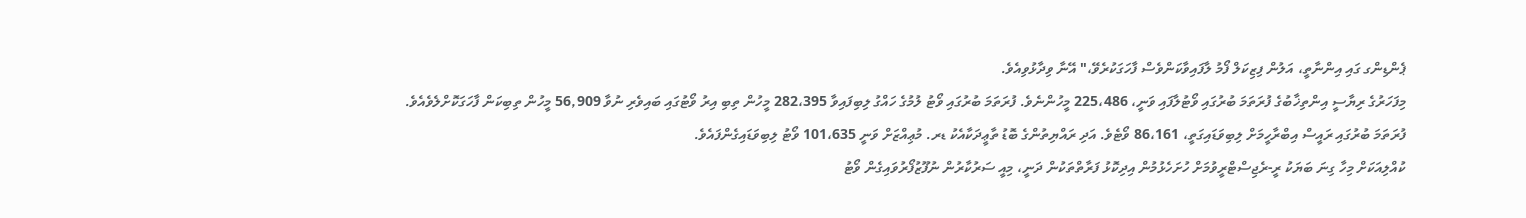ޕެންޑިންގ ގައި އިންނާތީ، އަލުން ފިޒިކަލް ފޯމު ލާފައިވާކަންވެސް ފާހަގަކުރެވޭ،" އޭނާ ވިދާޅުވިއެވެ.
މިފަހަރުގެ ރިޔާސީ އިންތިޚާބުގެ ފުރަތަމަ ބުރުގައި ވޯޓުލާފައި ވަނީ، 225،486 މީހުންނެވެ. ފުރަތަމަ ބުރުގައި ވޯޓު ލުމުގެ ހައްގު ލިބިފައިވާ 282،395 މީހުން ތިބި އިރު ވޯޓުގައި ބައިވެރި ނުވާ 56,909 މީހުން ތިބިކަން ފާހަގަކޮށްލެވެއެވެ.
ފުރަތަމަ ބުރުގައި ރައީސް އިބްރާހީމަށް ލިބިވަޑައިގަތީ، 86،161 ވޯޓެވެ. އަދި ރައްޔިތުންގެ ބޮޑު ތާޢީދަކާއެކު ޑރ. މުޢިއްޒަށް ވަނީ 101،635 ވޯޓު ލިބިވަޑައިގެންފައެވެ.
ކުއްލިއަކަށް މިހާ ގިނަ ބަޔަކު ރީ-ރެޖިސްޓްރީވުމަށް ހުށަހެޅުމުން އިދިކޮޅު ފަރާތްތަކުން ދަނީ، މިއީ ސަރުކާރުން ނުފޫޒުފޯރުވައިގެން ވޯޓު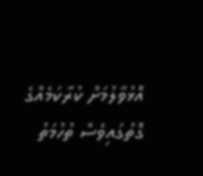އޮޅުވާލުމަށް ކުރާކަމެއްގެ ގޮތުގައިވެސް ތުހުމަތު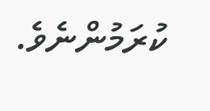ކުރަމުންނެވެ.